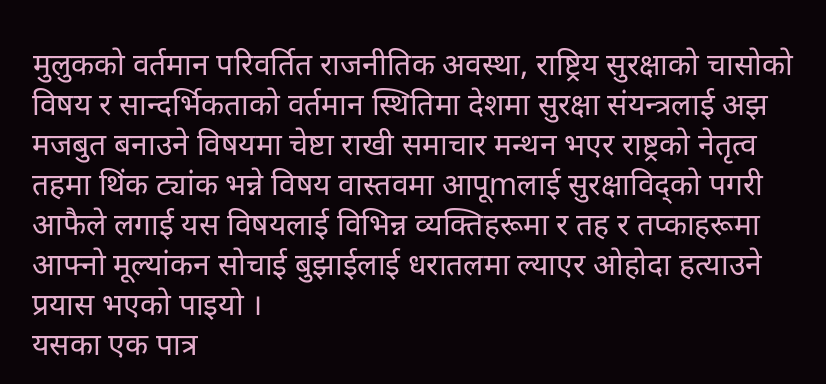मुलुकको वर्तमान परिवर्तित राजनीतिक अवस्था, राष्ट्रिय सुरक्षाको चासोको विषय र सान्दर्भिकताको वर्तमान स्थितिमा देशमा सुरक्षा संयन्त्रलाई अझ मजबुत बनाउने विषयमा चेष्टा राखी समाचार मन्थन भएर राष्ट्रको नेतृत्व तहमा थिंक ट्यांक भन्ने विषय वास्तवमा आपूmलाई सुरक्षाविद्को पगरी आफैले लगाई यस विषयलाई विभिन्न व्यक्तिहरूमा र तह र तप्काहरूमा आफ्नो मूल्यांकन सोचाई बुझाईलाई धरातलमा ल्याएर ओहोदा हत्याउने प्रयास भएको पाइयो ।
यसका एक पात्र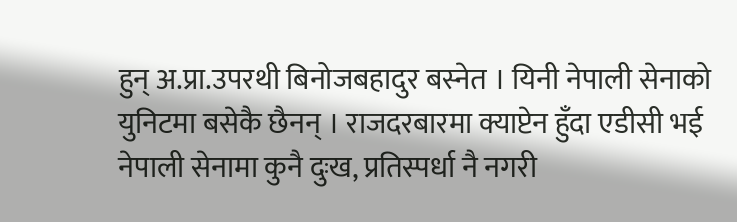हुन् अ.प्रा.उपरथी बिनोजबहादुर बस्नेत । यिनी नेपाली सेनाको युनिटमा बसेकै छैनन् । राजदरबारमा क्याप्टेन हुँदा एडीसी भई नेपाली सेनामा कुनै दुःख, प्रतिस्पर्धा नै नगरी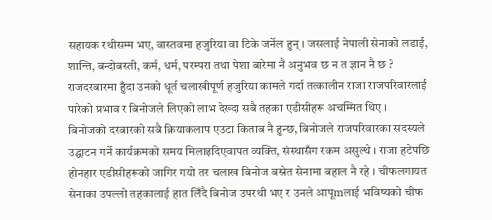सहायक रथीसम्म भए, वास्तवमा हजुरिया वा टिके जर्नेल हुन् । जसलाई नेपाली सेनाको लडाई, शान्ति, बन्दोबस्ती, कर्म, धर्म, परम्परा तथा पेशा बारेमा नै अनुभव छ न त ज्ञान नै छ ? राजदरबारमा हुँदा उनको धूर्त चलाखीपूर्ण हजुरिया कामले गर्दा तत्कालीन राजा राजपरिवारलाई पारेको प्रभाव र बिनोजले लिएको लाभ देख्दा सबै तहका एडीसीहरू अचम्मित थिए ।
बिनोजको दरबारको सबै क्रियाकलाप एउटा किताब नै हुन्छ, बिनोजले राजपरिवारका सदस्यले उद्घाटन गर्ने कार्यक्रमको समय मिलाइदिएवापत व्यक्ति, संस्थासँग रकम असुल्थे । राजा हटेपछि होनहार एडीसीहरूको जागिर गयो तर चलाख बिनोज बस्नेत सेनामा बहाल नै रहे । चीफलगायत सेनाका उपल्लो तहकालाई हात लिँदै बिनोज उपरथी भए र उनले आपूmलाई भविष्यको चीफ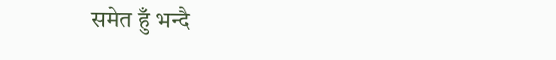समेत हुँ भन्दै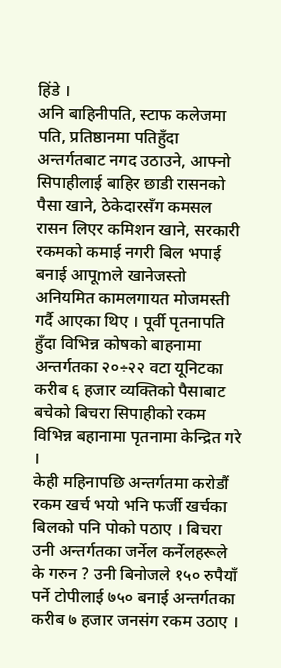हिंडे ।
अनि बाहिनीपति, स्टाफ कलेजमा पति, प्रतिष्ठानमा पतिहुँदा अन्तर्गतबाट नगद उठाउने, आफ्नो सिपाहीलाई बाहिर छाडी रासनको पैसा खाने, ठेकेदारसँग कमसल रासन लिएर कमिशन खाने, सरकारी रकमको कमाई नगरी बिल भपाई बनाई आपूmले खानेजस्तो अनियमित कामलगायत मोजमस्ती गर्दै आएका थिए । पूर्वी पृतनापति हुँदा विभिन्न कोषको बाहनामा अन्तर्गतका २०÷२२ वटा यूनिटका करीब ६ हजार व्यक्तिको पैसाबाट बचेको बिचरा सिपाहीको रकम विभिन्न बहानामा पृतनामा केन्द्रित गरे ।
केही महिनापछि अन्तर्गतमा करोडौं रकम खर्च भयो भनि फर्जी खर्चका बिलको पनि पोको पठाए । बिचरा उनी अन्तर्गतका जर्नेल कर्नेलहरूले के गरुन ? उनी बिनोजले १५० रुपैयाँ पर्ने टोपीलाई ७५० बनाई अन्तर्गतका करीब ७ हजार जनसंग रकम उठाए ।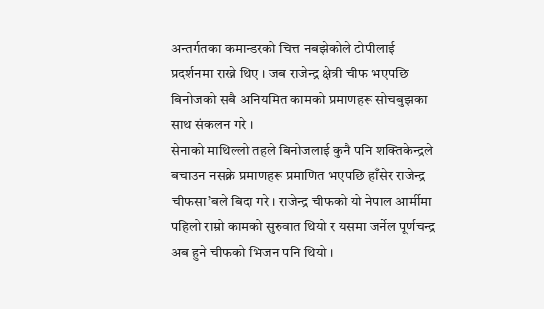अन्तर्गतका कमान्डरको चित्त नबझेकोले टोपीलाई प्रदर्शनमा राख्ने थिए । जब राजेन्द्र क्षेत्री चीफ भएपछि बिनोजको सबै अनियमित कामको प्रमाणहरू सोचबुझका साथ संकलन गरे ।
सेनाको माथिल्लो तहले बिनोजलाई कुनै पनि शक्तिकेन्द्रले बचाउन नसक्ने प्रमाणहरू प्रमाणित भएपछि हाँसेर राजेन्द्र चीफसा’बले बिदा गरे । राजेन्द्र चीफको यो नेपाल आर्मीमा पहिलो राम्रो कामको सुरुवात थियो र यसमा जर्नेल पूर्णचन्द्र अब हुने चीफको भिजन पनि थियो ।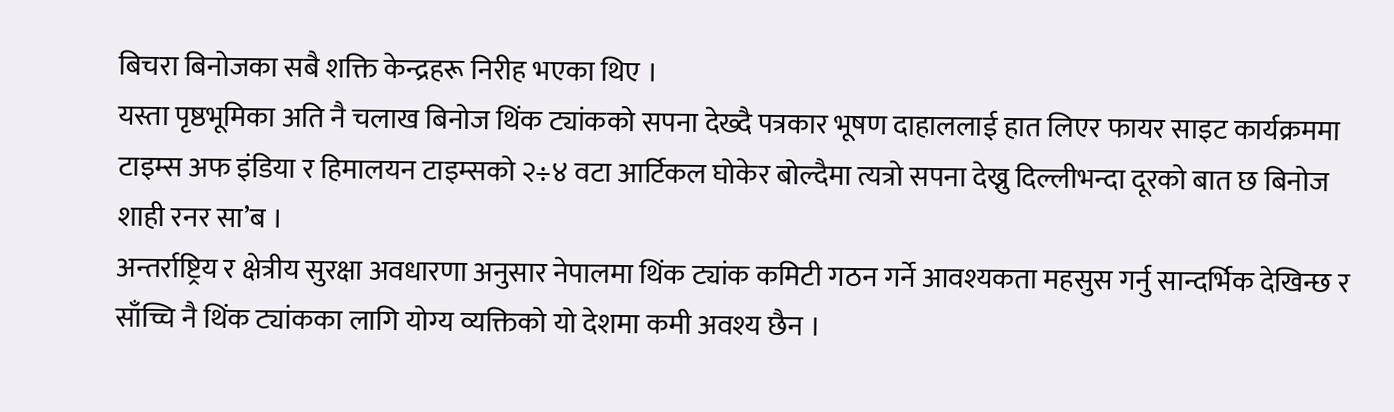बिचरा बिनोजका सबै शक्ति केन्द्रहरू निरीह भएका थिए ।
यस्ता पृष्ठभूमिका अति नै चलाख बिनोज थिंक ट्यांकको सपना देख्दै पत्रकार भूषण दाहाललाई हात लिएर फायर साइट कार्यक्रममा टाइम्स अफ इंडिया र हिमालयन टाइम्सको २÷४ वटा आर्टिकल घोकेर बोल्दैमा त्यत्रो सपना देख्नु दिल्लीभन्दा दूरको बात छ बिनोज शाही रनर सा’ब ।
अन्तर्राष्ट्रिय र क्षेत्रीय सुरक्षा अवधारणा अनुसार नेपालमा थिंक ट्यांक कमिटी गठन गर्ने आवश्यकता महसुस गर्नु सान्दर्भिक देखिन्छ र साँच्चि नै थिंक ट्यांकका लागि योग्य व्यक्तिको यो देशमा कमी अवश्य छैन ।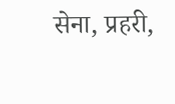सेना, प्रहरी,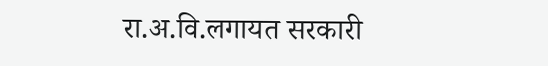रा.अ.वि.लगायत सरकारी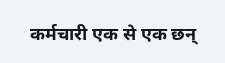कर्मचारी एक से एक छन्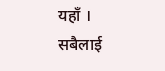यहाँ ।
सबैलाई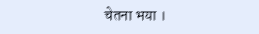चेतना भया ।